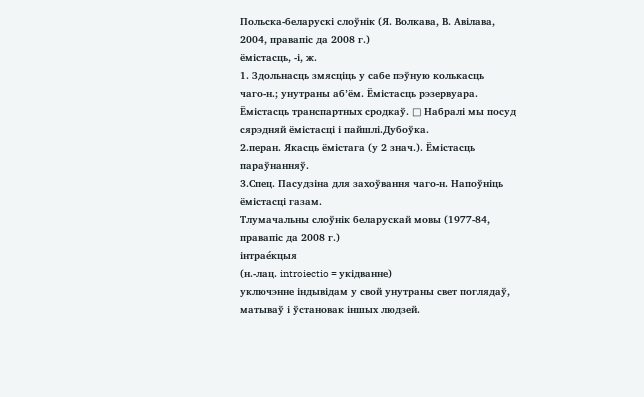Польска-беларускі слоўнік (Я. Волкава, В. Авілава, 2004, правапіс да 2008 г.)
ёмістасць, ‑і, ж.
1. Здольнасць змясціць у сабе пэўную колькасць чаго‑н.; унутраны аб’ём. Ёмістасць рэзервуара. Ёмістасць транспартных сродкаў. □ Набралі мы посуд сярэдняй ёмістасці і пайшлі.Дубоўка.
2.перан. Якасць ёмістага (у 2 знач.). Ёмістасць параўнанняў.
3.Спец. Пасудзіна для захоўвання чаго‑н. Напоўніць ёмістасці газам.
Тлумачальны слоўнік беларускай мовы (1977-84, правапіс да 2008 г.)
інтрае́кцыя
(н.-лац. introiectio = укідванне)
уключэнне індывідам у свой унутраны свет поглядаў, матываў і ўстановак іншых людзей.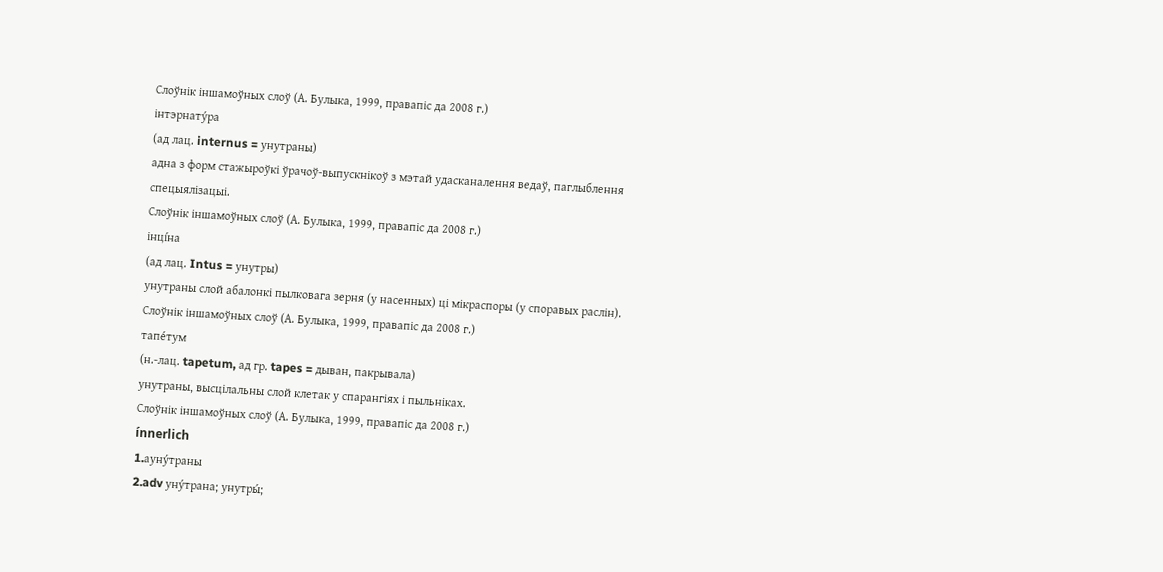Слоўнік іншамоўных слоў (А. Булыка, 1999, правапіс да 2008 г.)
інтэрнату́ра
(ад лац. internus = унутраны)
адна з форм стажыроўкі ўрачоў-выпускнікоў з мэтай удасканалення ведаў, паглыблення спецыялізацыі.
Слоўнік іншамоўных слоў (А. Булыка, 1999, правапіс да 2008 г.)
інці́на
(ад лац. Intus = унутры)
унутраны слой абалонкі пылковага зерня (у насенных) ці мікраспоры (у споравых раслін).
Слоўнік іншамоўных слоў (А. Булыка, 1999, правапіс да 2008 г.)
тапе́тум
(н.-лац. tapetum, ад гр. tapes = дыван, пакрывала)
унутраны, высцілальны слой клетак у спарангіях і пыльніках.
Слоўнік іншамоўных слоў (А. Булыка, 1999, правапіс да 2008 г.)
ínnerlich
1.aуну́траны
2.adv уну́трана; унутры́;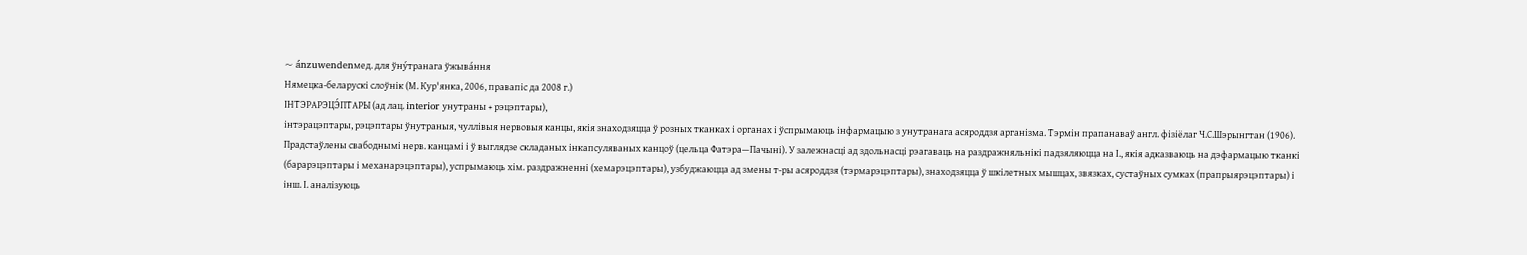~ ánzuwendenмед. для ўну́транага ўжыва́ння
Нямецка-беларускі слоўнік (М. Кур'янка, 2006, правапіс да 2008 г.)
ІНТЭРАРЭЦЭ́ПТАРЫ (ад лац. interior унутраны + рэцэптары),
інтэрацэптары, рэцэптары ўнутраныя, чуллівыя нервовыя канцы, якія знаходзяцца ў розных тканках і органах і ўспрымаюць інфармацыю з унутранага асяроддзя арганізма. Тэрмін прапанаваў англ. фізіёлаг Ч.С.Шэрынгтан (1906). Прадстаўлены свабоднымі нерв. канцамі і ў выглядзе складаных інкапсуляваных канцоў (цельца Фатэра—Пачыні). У залежнасці ад здольнасці рэагаваць на раздражняльнікі падзяляюцца на І., якія адказваюць на дэфармацыю тканкі (барарэцэптары і механарэцэптары), успрымаюць хім. раздражненні (хемарэцэптары), узбуджаюцца ад змены т-ры асяроддзя (тэрмарэцэптары), знаходзяцца ў шкілетных мышцах, звязках, сустаўных сумках (прапрыярэцэптары) і інш. І. аналізуюць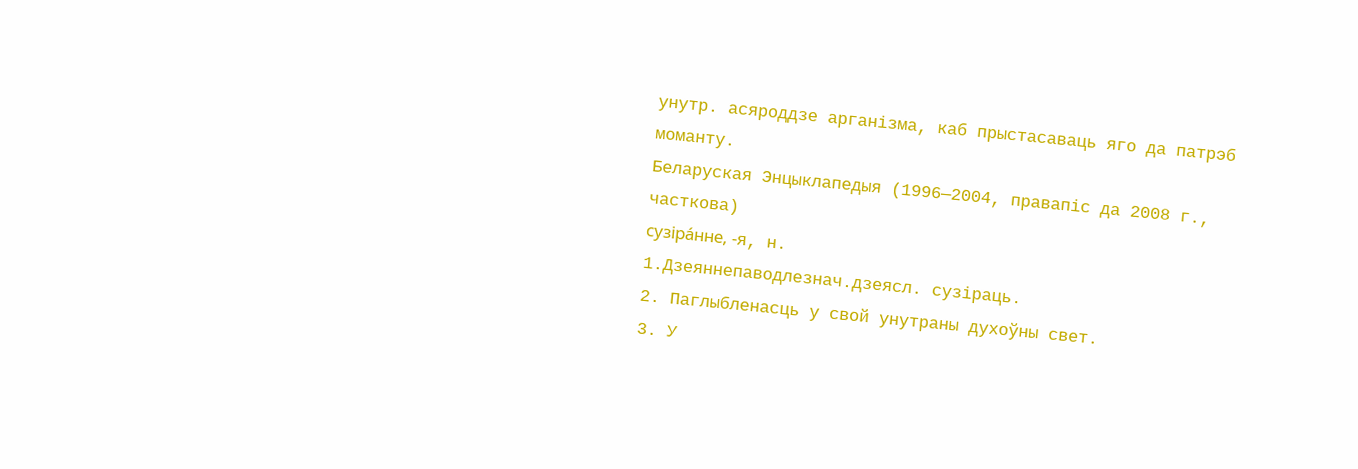унутр. асяроддзе арганізма, каб прыстасаваць яго да патрэб моманту.
Беларуская Энцыклапедыя (1996—2004, правапіс да 2008 г., часткова)
сузіра́нне, ‑я, н.
1.Дзеяннепаводлезнач.дзеясл. сузіраць.
2. Паглыбленасць у свой унутраны духоўны свет.
3. У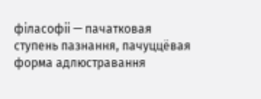філасофіі — пачатковая ступень пазнання, пачуццёвая форма адлюстравання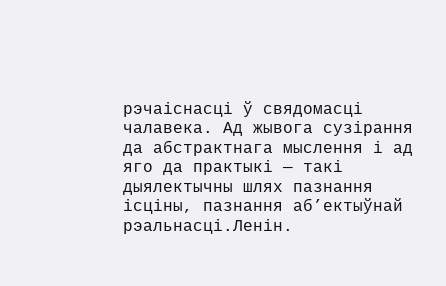рэчаіснасці ў свядомасці чалавека. Ад жывога сузірання да абстрактнага мыслення і ад яго да практыкі — такі дыялектычны шлях пазнання ісціны, пазнання аб’ектыўнай рэальнасці.Ленін.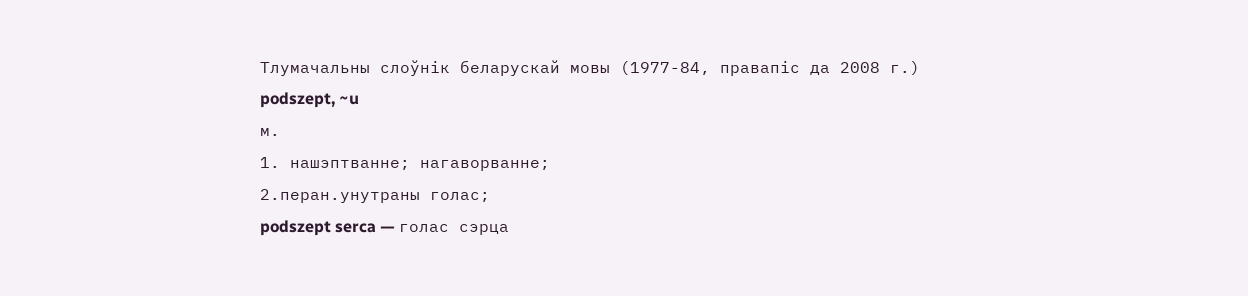Тлумачальны слоўнік беларускай мовы (1977-84, правапіс да 2008 г.)
podszept, ~u
м.
1. нашэптванне; нагаворванне;
2.перан.унутраны голас;
podszept serca — голас сэрца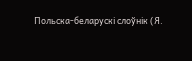Польска-беларускі слоўнік (Я.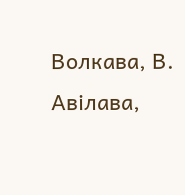Волкава, В. Авілава,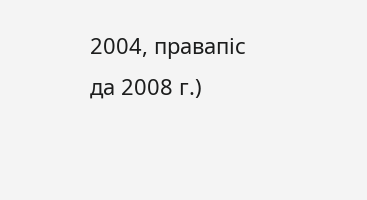2004, правапіс да 2008 г.)